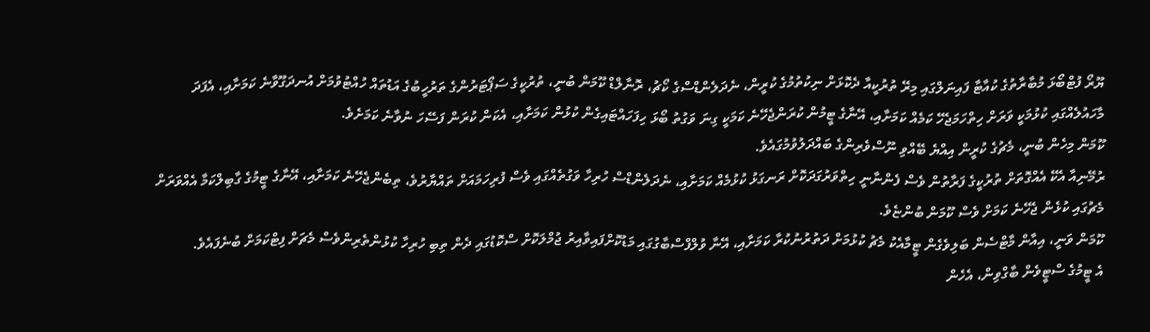ޔޫރޯ ފުޓްބޯޅަ މުބާރާތުގެ ކުއާޓާ ފައިނަލްގައި މިރޭ ތުރުކީއާ ދެކޮޅަށް ނިކުތުމުގެ ކުރީން، ނެދަލެންޑްސްގެ ކޯޗު، ރޮނާލްޑް ކޫމަން ބުނީ، ތުރުކީގެ ސަޕޯޓަރުންގެ ތަރުހީބުގެ އަޑުތައް ހުއްޓުވުމަށް އުނދަގޫވާނެ ކަމަށާއި، އެފަދަ މާހައުލެއްގައި ކުޅުމަކީ ވަރަށް ހިތްހަމަޖެހޭ ކަމެއް ކަމަށާއި، އޭނާގެ ޓީމުން ކުރަންޖެހޭނެ ކަމަކީ ގިނަ ވަގުތު ބޯޅަ ހިފަހައްޓައިގެން ކުޅުން ކަމަށާއި، އެކަން ކުރަން ފަސޭހަ ނުވާނެ ކަމަށެވެ.
ކޫމަން މިހެން ބުނީ، މެޗުގެ ކުރީން އިއްޔެ ބޭއްވި ނޫސްވެރިންގެ ބައްދަލުވުމުގައެވެ.
ރުމޭނިއާ އެކޭ އެއްގޮތަށް ތުރުކީގެ ފަރާތުން ވެސް ފެންނާނީ ހިތްވަރުގަދަކޮށް ރަނގަޅު ކުޅުމެއް ކަމަށާއި، ނެދަލެންޑްސް ހުރިހާ ވަގުތެއްގައި ވެސް ފުރިހަމައަށް ތައްޔާރުވެ، ތިބެންޖެހޭނެ ކަމަށާއި، އޭނާގެ ޓީމުގެ ގާބިލްކަމާ އެއްވަރަށް މެޗުގައި ކުޅެން ޖެހޭނެ ކަމަށް ވެސް ކޫމަން ބުންޏެވެ.
ކޫމަން ވަނީ، އިއާން މާޓްސެން ބަލިވެގެން ޓީމާއެކު މެޗު ކުޅުމަށް ދަތުރުނުކުރާ ކަމަށާއި، އޭނާ ވުލްފްސްބާގުގައި މަޑުކޮށްފައިވާއިރު ޖުމްލަކޮށް ސްކޮޑުގައި ދެން ތިބި ހުރިހާ ކުޅުންތެރިންވެސް މެޗަށް ފިޓްކަމަށް ބުނެފައެވެ.
އެ ޓީމުގެ ސްޓީވެން ބާގްވިން، އެހެން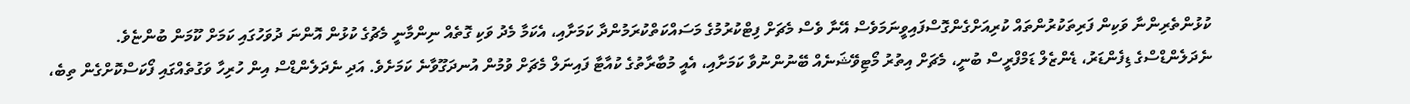ކުޅުންތެރިންނާ ވަކިން ފަރިތަކުރުންތައް ކުރިއަށްގެންގޮސްފައިވީނަމަވެސް އޭނާ ވެސް މެޗަށް ފިޓްކުރުމުގެ މަސައްކަތްކުރަމުންދާ ކަމަށާއި، އެކަމާ މެދު ވަކި ގޮތެއް ނިންމާނީ މެޗުގެ ކުޅުން އޮންނަ ދުވަހުގައި ކަމަށް ކޫމަން ބުންޏެވެ.
ނެދަލެންޑްސްގެ ޑިފެންޑަރު، ޑެންޒެލް ޑަމްފްރީސް ބުނީ، މެޗަށް އިތުރު މޯޓިވޭޝަނެއް ބޭނުންނުވާ ކަމަށާއި، އެއީ މުބާރާތުގެ ކުއާޓާ ފައިނަލް މެޗަށް ވުމުން އުނދަގޫވާނެ ކަމަށެވެ. އަދި ނެދަލެންޑްސް އިން ހުރިހާ ވަގުތެއްގައި ފޯކަސްކޮށްގެން ތިބެ،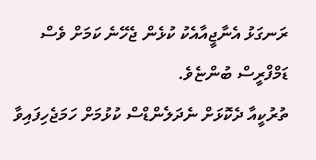ރަނގަޅު އެނާޖީއާއެކު ކުޅެން ޖެހޭނެ ކަމަށް ވެސް ޑަމްފްރީސް ބުންޏެވެ.
ތުރުކީއާ ދެކޮޅަށް ނެދަލެންޑްސް ކުޅުމަށް ހަމަޖެހިފައިވާ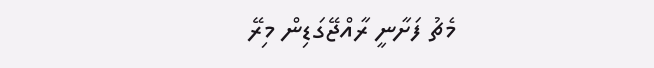މެޗު ފަށާނީ ރާއްޖޭގަޑިން މިރޭ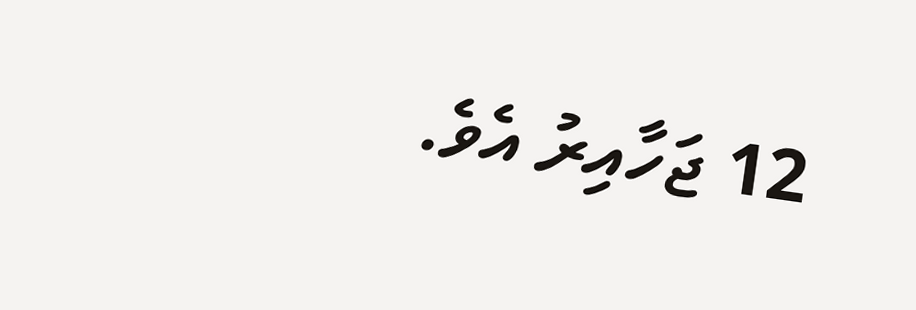12 ޖަހާއިރު އެވެ.